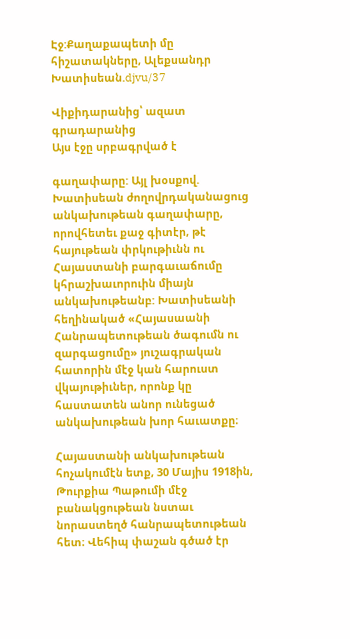Էջ:Քաղաքապետի մը հիշատակները, Ալեքսանդր Խատիսեան.djvu/37

Վիքիդարանից՝ ազատ գրադարանից
Այս էջը սրբագրված է

գաղափարը: Այլ խօսքով. Խատիսեան ժողովրդականացուց անկախութեան գաղափարը, որովհետեւ քաջ գիտէր, թէ հայութեան փրկութիւնն ու Հայաստանի բարգաւաճումը կհրաշխաւորուին միայն անկախութեանբ: Խատիսեանի հեղինակած «Հայասաանի Հանրապետութեան ծագումն ու զարգացումը» յուշագրական հատորին մէջ կան հարուստ վկայութիւներ, որոնք կը հաստատեն անոր ունեցած անկախութեան խոր հաւատքը։

Հայաստանի անկախութեան հոչակումէն ետք, 30 Մայիս 1918ին, Թուրքիա Պաթումի մէջ բանակցութեան նստաւ նորաստեղծ հանրապետութեան հետ։ Վեհիպ փաշան գծած էր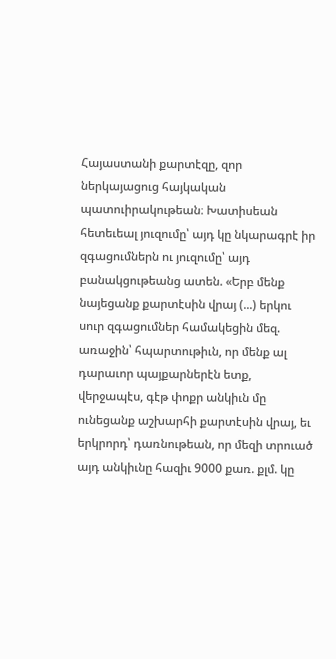Հայաստանի քարտէզը, զոր ներկայացուց հայկական պատուիրակութեան։ Խատիսեան հետեւեալ յուզումը՝ այդ կը նկարագրէ իր զգացումներն ու յուզումը՝ այդ բանակցութեանց ատեն. «Երբ մենք նայեցանք քարտէսին վրայ (...) երկու սուր զգացումներ համակեցին մեզ. առաջին՝ հպարտութիւն, որ մենք ալ դարաւոր պայքարներէն ետք, վերջապէս, գէթ փոքր անկիւն մը ունեցանք աշխարհի քարտէսին վրայ, եւ երկրորդ՝ դառնութեան, որ մեզի տրուած այդ անկիւնը հազիւ 9000 քառ. քլմ. կը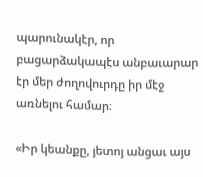պարունակէր, որ բացարձակապէս անբաւարար էր մեր ժողովուրդը իր մէջ առնելու համար։

«Իր կեանքը, յետոյ անցաւ այս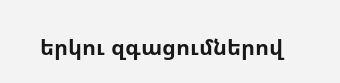երկու զգացումներով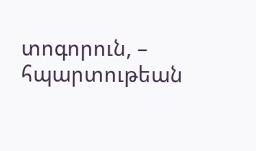տոգորուն, – հպարտութեան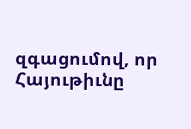զգացումով, որ Հայութիւնը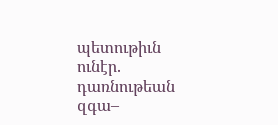պետութիւն ունէր. դառնութեան զգա–